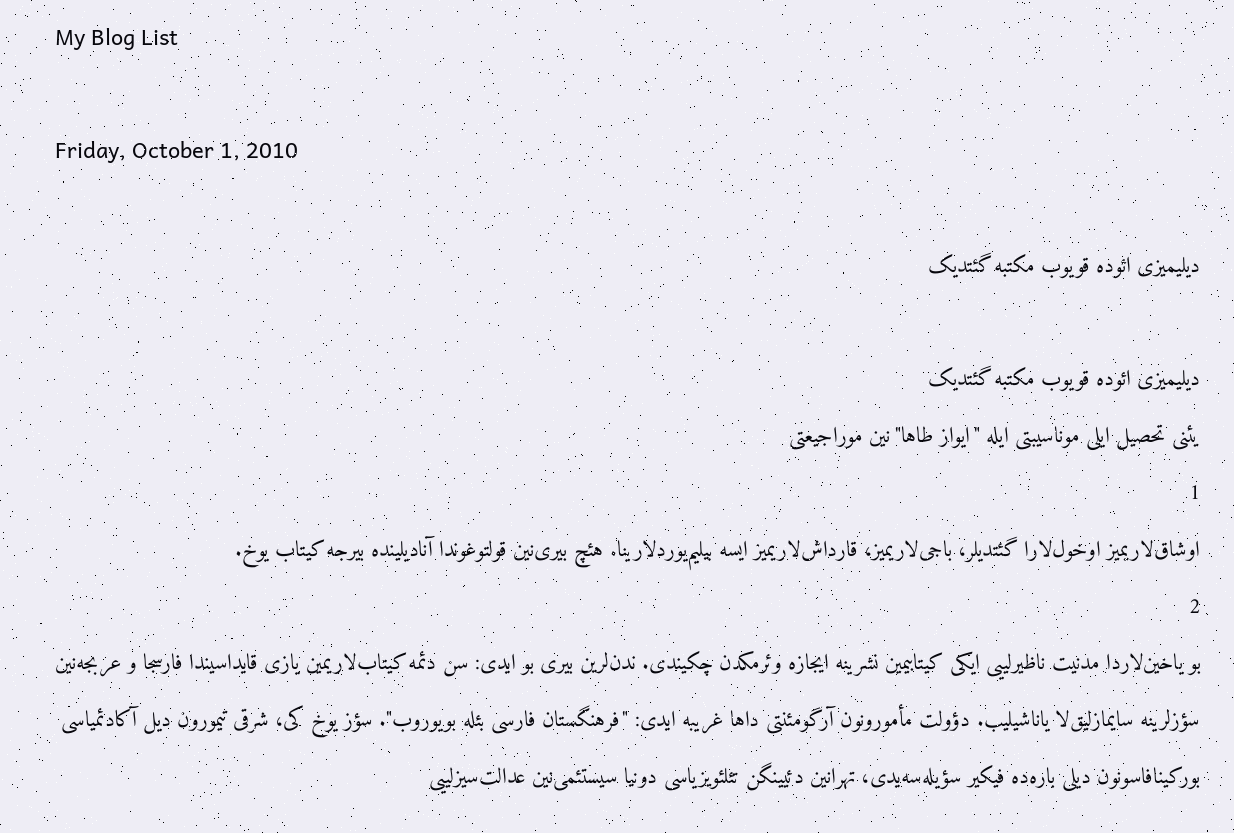My Blog List

Friday, October 1, 2010

دیلیمیزی ائوده قویوب مکتبه گئتدیک

دیلیمیزی ائوده قویوب مکتبه گئتدیک
یئنی تحصیل ایلی موناسیبتی ایله "ایواز طاها"نین موراجیعتی
1
اوشاق‌لاریمیز اوخول‌لارا گئتدیلر، باجی‌لاریمیز، قارداش‌لاریمیز ایسه بیلیم‌یوردلارینا. هئچ بیری‌نین قولتوغوندا آنادیلینده بیرجه کیتاب یوخ.
2
بو یاخین‌لاردا مدنیت ناظیرلییی ایکی کیتابیمین نشرینه ایجازه وئرمکدن چکیندی. ندن‌‌لرین بیری بو ایدی: سن دئمه کیتاب‌لاریمین یازی قایداسیندا فارسجا و عربجه‌نین سؤزلرینه سایمازلیق‌لا یاناشیلیب. دؤولت مأمورونون آرگومئنتی داها غریبه ایدی: "فرهنگستان فارسی بئله بویوروب". سؤز یوخ کی، شرقی تیمورون دیل آکادئمیاسی بورکینافاسونون دیلی باره‌ده فیکیر سؤیله‌سه‌یدی، تهرانین دئیینگن تئلئویزیاسی دونیا سیستئمی‌نین عدالت‌سیزلییی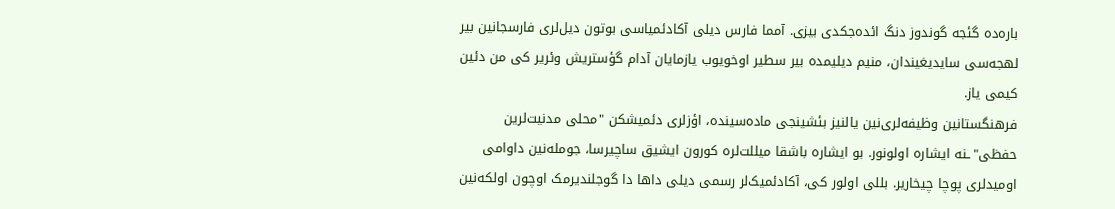باره‌ده گئجه گوندوز دنگ ائده‌جکدی بیزی. آمما فارس دیلی آکادئمیاسی بوتون دیل‌لری فارسجا‌نین بیر لهجه‌سی سایدیغیندان، منیم دیلیمده بیر سطیر اوخویوب یازمایان آدام گؤستریش وئریر کی من دئین کیمی یاز.
فرهنگستانین وظیفه‌لری‌نین یالنیز بئشینجی ماده‌سینده، اؤزلری دئمیشکن "محلی مدنیت‌لرین حفظی"ـنه ایشاره اولونور. بو ایشاره باشقا میللت‌لره کورون ایشیق ساچیرسا، جومله‌نین داوامی اومیدلری پوچا چیخاریر. بللی اولور کی، آکادئمیک‌لر رسمی دیلی داها دا گوجلندیرمک اوچون اولکه‌نین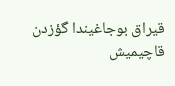قیراق بوجاغیندا گؤزدن قاچیمیش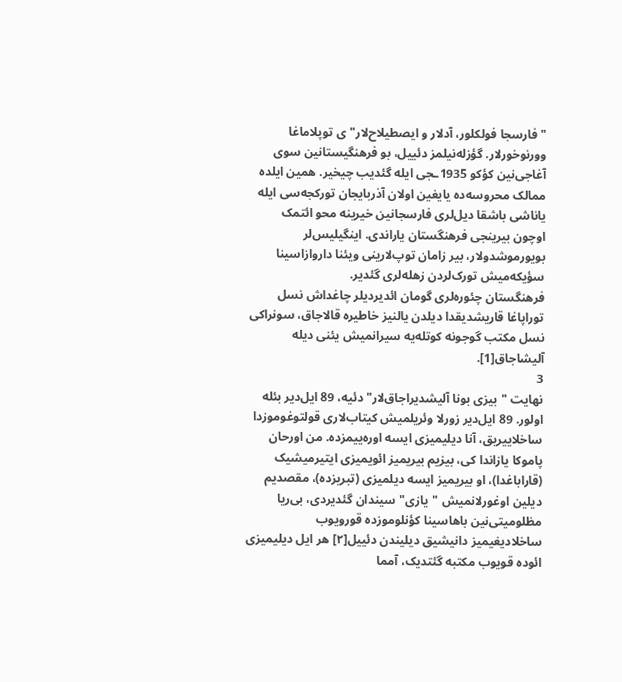"فارسجا فولکلور، آدلار و ایصطیلاح‌‌لار"ی توپلاماغا وورنوخورلار. گؤزله‌نیلمز دئییل، بو فرهنگیستانین سوی آغاجی‌‌نین کؤکو 1935ـجی ایله گئدیب چیخیر. همین ایلده ممالک محروسه‌ده یایغین اولان آذربایجان تورکجه‌سی ‌ایله یاناشی باشقا دیل‌لری فارسجانین خیرینه محو ائتمک اوچون بیرینجی فرهنگستان یاراندی. اینگیلیس‌لر بویورموشدولار، بیر زامان توپ‌لارینی ویئنا داروازاسینا سؤیکه‌میش تورک‌لردن زهله‌لری گئدیر.
فرهنگستان چئوره‌لری گومان ائدیردیلر چاغداش نسل توراپاغا قاریشدیقدا دیلدن یالنیز خاطیره قالاجاق، سونراکی نسل مکتب‌ گوجونه کوتله‌یه سیرانمیش یئنی دیله آلیشاجاق[1].
3
نهایت "بیزی بونا آلیشدیراجاق‌لار" دئیه، 89 ایل‌دیر بئله اولور. 89 ایل‌دیر زورلا وئریلمیش کیتاب‌لاری قولتوغوموزدا ساخلاییریق، آنا دیلیمیزی ایسه اوره‌ییمزده. من اورحان پاموکا یازاندا کی، بیزیم بیریمیز ائویمیزی ایتیرمیشیک (قاراباغدا)، او بیریمیز ایسه دیلمیزی (تبریزده)، مقصدیم دیلین اوغورلانمیش "یازی"سیندان گئدیردی، بی‌ریا مظلومیتی‌نین باهاسینا کؤنلوموزده قورویوب ساخلادیغیمیز دانیشیق دیلیندن دئییل[۲] هر ایل دیلیمیزی ائوده قویوب مکتبه گئتدیک، آمما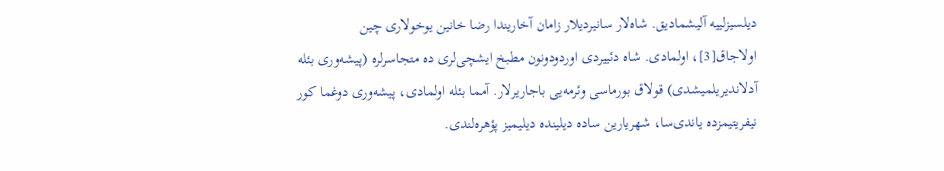دیلسیزلییه آلیشمادیق. شاه‌لار سانیردیلار زامان آخاریندا رضا خانین یوخولاری چین اولاجاق[3]، اولمادی. شاه دئییردی اوردودونون مطبخ ایشچی‌لری ده متجاسرلره (پیشه‌وری بئله آدلاندیریلمیشدی) قولاق بورماسی وئرمه‌یی باجاریرلار. آمما بئله اولمادی، پیشه‌وری دوغما کور نیفریتیمزده یاندی‌سا، شهریارین ساده دیلینده دیلیمیز پؤهره‌لندی.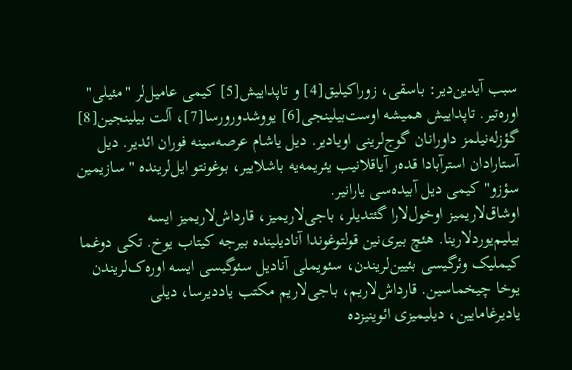سبب آیدین‌دیر: باسقی، زوراکیلیق[4] و تاپداییش[5] کیمی عامیل‌لر "مئیلی" اوره‌تیر. تاپداییش همیشه اوست‌بیلینجی[6] یووشدورورسا[7]، آلت بیلینجین[8] گؤزله‌نیلمز‌ داورانان گوج‌لرینی اویادیر. دیل یاشام عرصه‌سینه فوران ائدیر. دیل آستارادان استرآبادا قده‌ر آیاقلانیب یئریمه‌یه باشلاییر، بوغونتو ایل‌لرینده "سازیمین سؤزو" کیمی دیل آبیده‌سی یارانیر.
اوشاق‌لاریمیز اوخول‌لارا گئتدیلر، باجی‌لاریمیز، قارداش‌لاریمیز ایسه بیلیم‌یوردلارینا. هئچ بیری‌نین قولتوغوندا آنادیلینده بیرجه کیتاب یوخ. تکی دوغما کیملیک وئرگیسی بئیین‌لریندن، سئویملی آنادیل سئوگیسی ایسه اوره‌ک‌لریندن یوخا چیخماسین. قارداش‌لاریم، باجی‌لاریم مکتب یاددیرسا، دیلی یادیرغامایین، دیلیمیزی ائوینیزده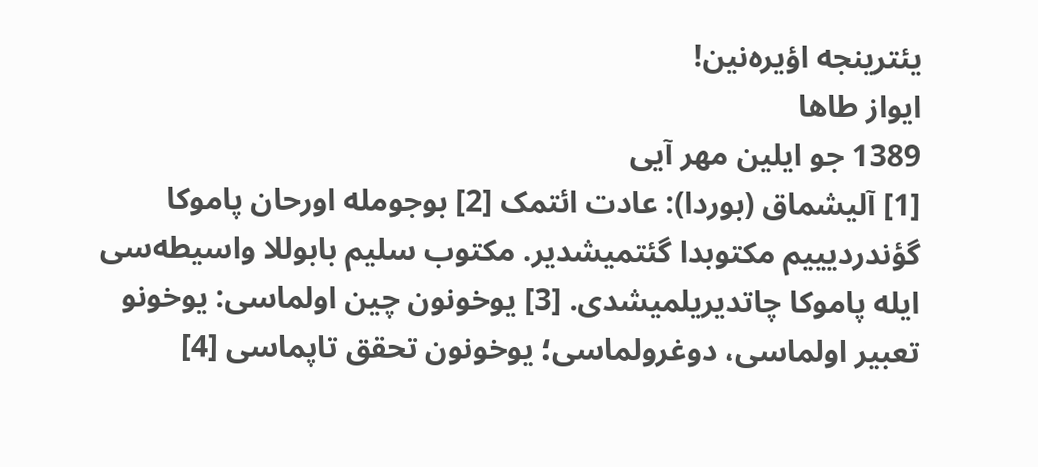یئترینجه اؤیره‌نین!
ایواز طاها
1389 جو ایلین مهر آیی
[1] آلیشماق (بوردا): عادت ائتمک [2] بوجومله اورحان پاموکا گؤندردیییم مکتوبدا گئتمیشدیر. مکتوب سلیم بابوللا واسیطه‌سی ایله پاموکا چاتدیریلمیشدی. [3] یوخونون چین اولماسی: یوخونو تعبیر اولماسی، دوغرولماسی؛ یوخونون تحقق تاپماسی [4]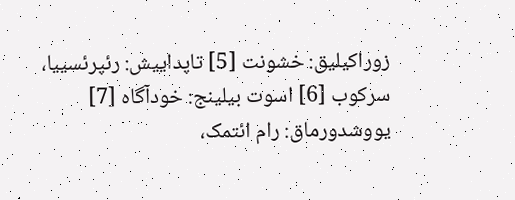زوراکیلیق: خشونت [5] تاپداییش: رئپرئسییا، سرکوب [6] اسوت بیلینج: خودآگاه [7] یووشدورماق: رام ائتمک،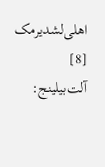اهلی‌لشدیرمک [8] آلت‌بیلینج: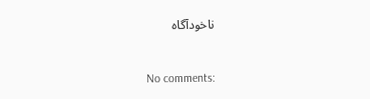ناخودآگاه

No comments: